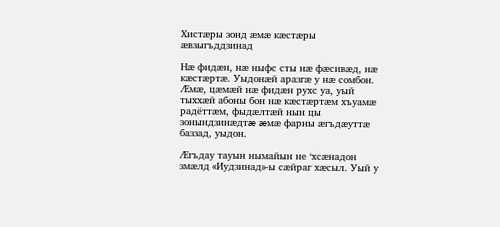Хистæры зонд æмæ кæстæры æвзыгъддзинад

Нæ фидæн, нæ ныфс сты нæ фæсивæд, нæ кæстæртæ. Уыдонæй аразгæ у нæ сомбон. Æмæ, цæмæй нæ фидæн рухс уа, уый тыххæй абоны бон нæ кæстæртæм хъуамæ радёттæм, фыдæлтæй нын цы зонындзинæдтæ æмæ фарны æгъдæуттæ баззад, уыдон.

Æгъдау тауын нымайын не ‘хсæнадон змæлд «Иудзинад»-ы сæйраг хæсыл. Уый у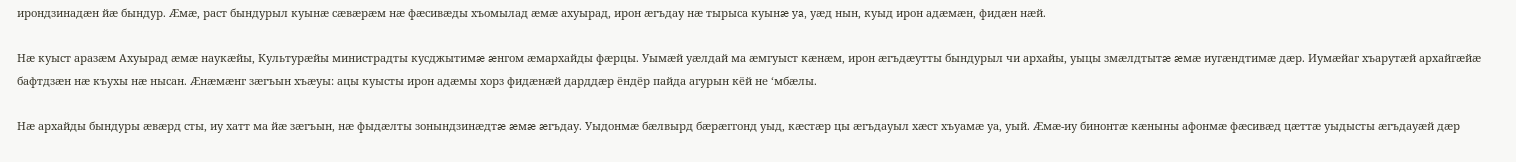ирондзинадæн йæ бындур. Æмæ, раст бындурыл куынæ сæвæрæм нæ фæсивæды хъомылад æмæ ахуырад, ирон æгъдау нæ тырыса куынæ ya, уæд нын, куыд ирон адæмæн, фидæн нæй.

Нæ куыст аразæм Ахуырад æмæ наукæйы, Культурæйы министрадты кусджытимæ æнгом æмархайды фæрцы. Уымæй уæлдай ма æмгуыст кæнæм, ирон æгъдæутты бындурыл чи архайы, уыцы змæлдтытæ æмæ иугæндтимæ дæр. Иумæйаг хъарутæй архайгæйæ бафтдзæн нæ къухы нæ нысан. Æнæмæнг зæгъын хъæуы: ацы куысты ирон адæмы хорз фидæнæй дарддæр ёндёр пайда агурын кёй не ‘мбæлы.

Нæ архайды бындуры æвæрд сты, иу хатт ма йæ зæгъын, нæ фыдæлты зонындзинæдтæ æмæ æгъдау. Уыдонмæ бæлвырд бæрæггонд уыд, кæстæр цы æгъдауыл хæст хъуамæ уа, уый. Æмæ-иу бинонтæ кæныны афонмæ фæсивæд цæттæ уыдысты æгъдауæй дæр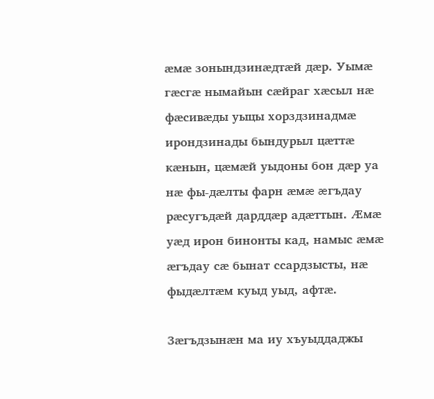æмæ зонындзинæдтæй дæр. Уымæ гæсгæ нымайын сæйраг хæсыл нæ фæсивæды уыцы хорздзинадмæ ирондзинады бындурыл цæттæ кæнын, цæмæй уыдоны бон дæр уа нæ фы-дæлты фарн æмæ æгъдау рæсугъдæй дарддæр адæттын. Æмæ уæд ирон бинонты кад, намыс æмæ æгъдау сæ бынат ссардзысты, нæ фыдæлтæм куыд уыд, афтæ.

Зæгъдзынæн ма иу хъуыддаджы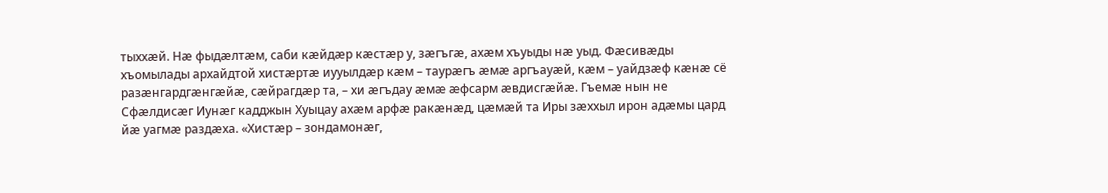тыххæй. Нæ фыдæлтæм, саби кæйдæр кæстæр у, зæгъгæ, ахæм хъуыды нæ уыд. Фæсивæды хъомылады архайдтой хистæртæ иууылдæр кæм – таурæгъ æмæ аргъауæй, кæм – уайдзæф кæнæ сё разæнгардгæнгæйæ, сæйрагдæр та, – хи æгъдау æмæ æфсарм æвдисгæйæ. Гъемæ нын не Сфæлдисæг Иунæг кадджын Хуыцау ахæм арфæ ракæнæд, цæмæй та Иры зæххыл ирон адæмы цард йæ уагмæ раздæха. «Хистæр – зондамонæг,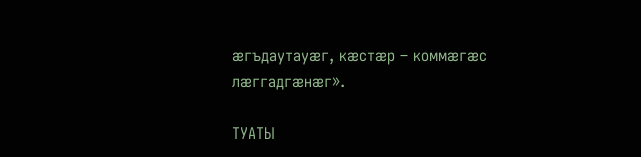æгъдаутауæг, кæстæр – коммæгæс лæггадгæнæг».

ТУАТЫ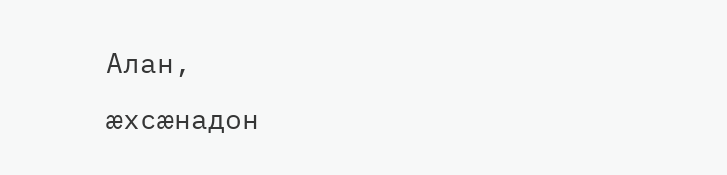Алан,
æхсæнадон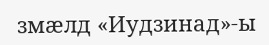змæлд «Иудзинад»-ы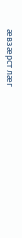æвзæрст лæг